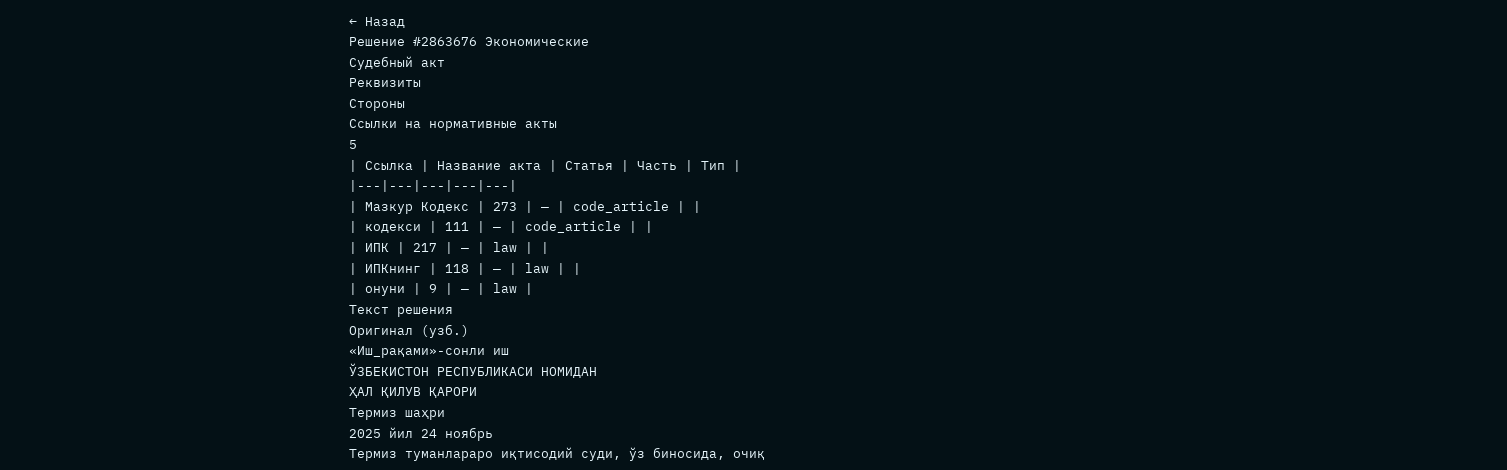← Назад
Решение #2863676 Экономические
Судебный акт
Реквизиты
Стороны
Ссылки на нормативные акты
5
| Ссылка | Название акта | Статья | Часть | Тип |
|---|---|---|---|---|
| Мазкур Кодекс | 273 | — | code_article | |
| кодекси | 111 | — | code_article | |
| ИПК | 217 | — | law | |
| ИПКнинг | 118 | — | law | |
| онуни | 9 | — | law |
Текст решения
Оригинал (узб.)
«Иш_рақами»-сонли иш
ЎЗБЕКИСТОН РЕСПУБЛИКАСИ НОМИДАН
ҲАЛ ҚИЛУВ ҚАРОРИ
Термиз шаҳри
2025 йил 24 ноябрь
Термиз туманлараро иқтисодий суди, ўз биносида, очиқ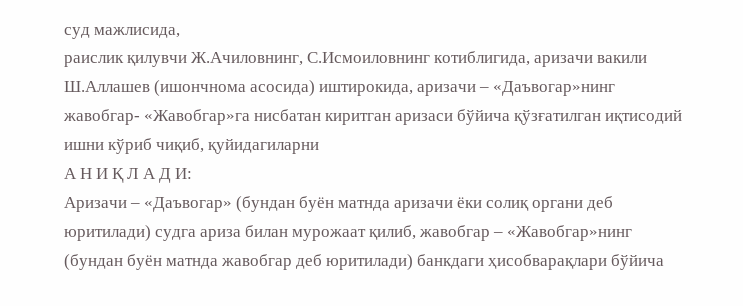суд мажлисида,
раислик қилувчи Ж.Ачиловнинг, С.Исмоиловнинг котиблигида, аризачи вакили
Ш.Аллашев (ишончнома асосида) иштирокида, аризачи – «Даъвогар»нинг
жавобгар- «Жавобгар»га нисбатан киритган аризаси бўйича қўзғатилган иқтисодий
ишни кўриб чиқиб, қуйидагиларни
А Н И Қ Л А Д И:
Аризачи – «Даъвогар» (бундан буён матнда аризачи ёки солиқ органи деб
юритилади) судга ариза билан мурожаат қилиб, жавобгар – «Жавобгар»нинг
(бундан буён матнда жавобгар деб юритилади) банкдаги ҳисобварақлари бўйича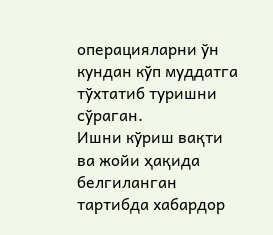операцияларни ўн кундан кўп муддатга тўхтатиб туришни сўраган.
Ишни кўриш вақти ва жойи ҳақида белгиланган тартибда хабардор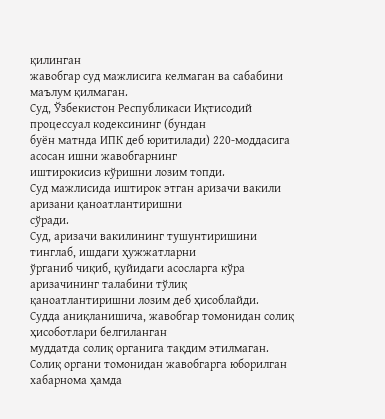қилинган
жавобгар суд мажлисига келмаган ва сабабини маълум қилмаган.
Суд, Ўзбекистон Республикаси Иқтисодий процессуал кодексининг (бундан
буён матнда ИПК деб юритилади) 220-моддасига асосан ишни жавобгарнинг
иштирокисиз кўришни лозим топди.
Суд мажлисида иштирок этган аризачи вакили аризани қаноатлантиришни
сўради.
Суд, аризачи вакилининг тушунтиришини тинглаб, ишдаги ҳужжатларни
ўрганиб чиқиб, қуйидаги асосларга кўра аризачининг талабини тўлиқ
қаноатлантиришни лозим деб ҳисоблайди.
Судда аниқланишича, жавобгар томонидан солиқ ҳисоботлари белгиланган
муддатда солиқ органига тақдим этилмаган.
Солиқ органи томонидан жавобгарга юборилган хабарнома ҳамда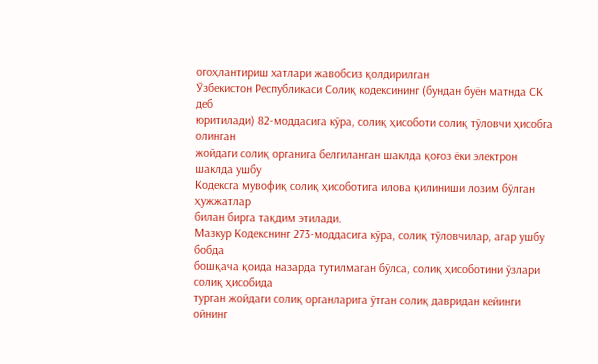огоҳлантириш хатлари жавобсиз қолдирилган
Ўзбекистон Республикаси Солиқ кодексининг (бундан буён матнда СК деб
юритилади) 82-моддасига кўра, солиқ ҳисоботи солиқ тўловчи ҳисобга олинган
жойдаги солиқ органига белгиланган шаклда қоғоз ёки электрон шаклда ушбу
Кодексга мувофиқ солиқ ҳисоботига илова қилиниши лозим бўлган ҳужжатлар
билан бирга тақдим этилади.
Мазкур Кодекснинг 273-моддасига кўра, солиқ тўловчилар, агар ушбу бобда
бошқача қоида назарда тутилмаган бўлса, солиқ ҳисоботини ўзлари солиқ ҳисобида
турган жойдаги солиқ органларига ўтган солиқ давридан кейинги ойнинг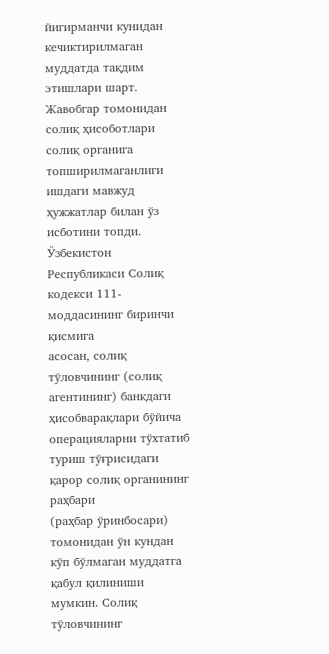йигирманчи кунидан кечиктирилмаган муддатда тақдим этишлари шарт.
Жавобгар томонидан солиқ ҳисоботлари солиқ органига топширилмаганлиги
ишдаги мавжуд ҳужжатлар билан ўз исботини топди.
Ўзбекистон Республикаси Солиқ кодекси 111-моддасининг биринчи қисмига
асосан, солиқ тўловчининг (солиқ агентининг) банкдаги ҳисобварақлари бўйича
операцияларни тўхтатиб туриш тўғрисидаги қарор солиқ органининг раҳбари
(раҳбар ўринбосари) томонидан ўн кундан кўп бўлмаган муддатга қабул қилиниши
мумкин. Солиқ тўловчининг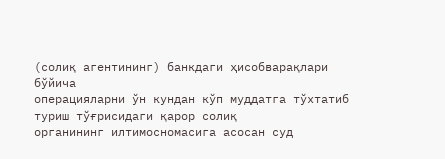(солиқ агентининг) банкдаги ҳисобварақлари бўйича
операцияларни ўн кундан кўп муддатга тўхтатиб туриш тўғрисидаги қарор солиқ
органининг илтимосномасига асосан суд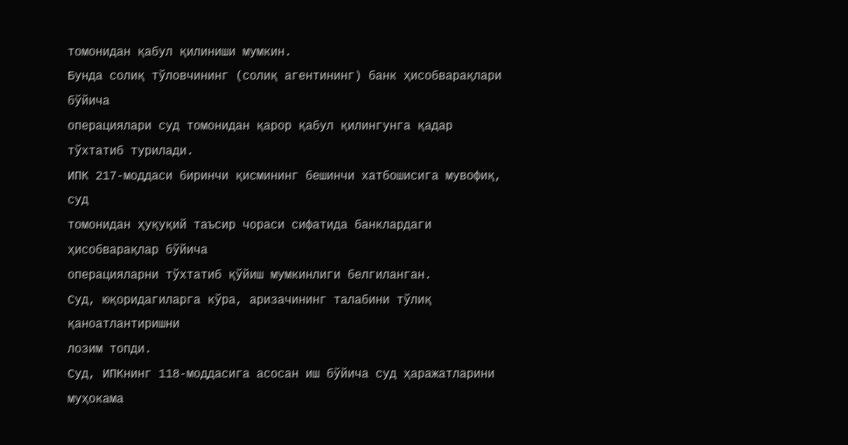томонидан қабул қилиниши мумкин.
Бунда солиқ тўловчининг (солиқ агентининг) банк ҳисобварақлари бўйича
операциялари суд томонидан қарор қабул қилингунга қадар тўхтатиб турилади.
ИПК 217-моддаси биринчи қисмининг бешинчи хатбошисига мувофиқ, суд
томонидан ҳуқуқий таъсир чораси сифатида банклардаги ҳисобварақлар бўйича
операцияларни тўхтатиб қўйиш мумкинлиги белгиланган.
Суд, юқоридагиларга кўра, аризачининг талабини тўлиқ қаноатлантиришни
лозим топди.
Суд, ИПКнинг 118-моддасига асосан иш бўйича суд ҳаражатларини
муҳокама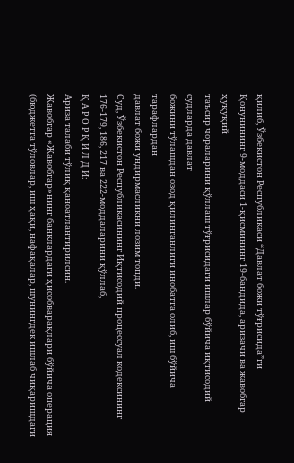қилиб, Ўзбекистон Республикаси “Давлат божи тўғрисида”ги
Қонунининг 9-моддаси 1-қисмининг 19-бандида, аризачи ва жавобгар ҳуқуқий
таъсир чораларини қўллаш тўғрисидаги ишлар бўйича иқтисодий судларда давлат
божини тўлашдан озод қилинганлиги инобатга олиб, иш бўйича тарафлардан
давлат божи ундирмасликни лозим топди.
Суд, Ўзбекистон Республикасининг Иқтисодий процессуал кодексининг
176-179, 186, 217 ва 222-моддаларини қўллаб,
Қ А Р О Р Қ И Л Д И:
Ариза талаби тўлиқ қаноатлантирилсин.
Жавобгар «Жавобгар»нинг банклардаги ҳисобварақлари бўйича операция
(бюджетга тўловлар, иш ҳақи, нафақалар, шунингдек ишлаб чиқаришдаги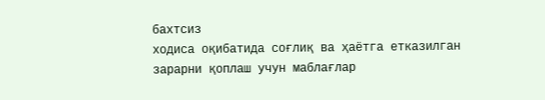бахтсиз
ходиса оқибатида соғлиқ ва ҳаётга етказилган зарарни қоплаш учун маблағлар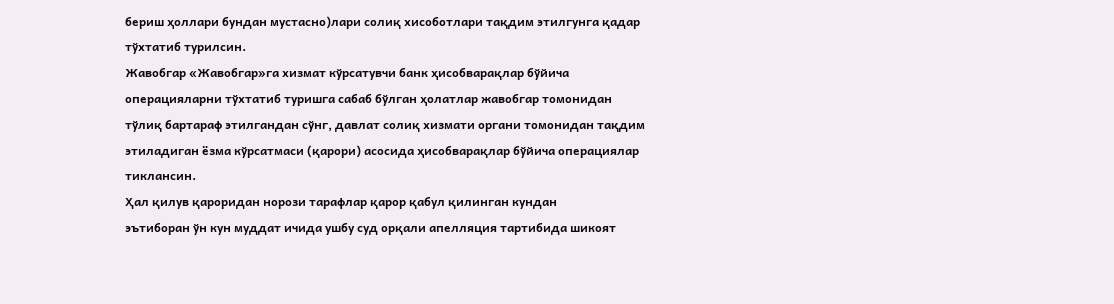бериш ҳоллари бундан мустасно)лари солиқ хисоботлари тақдим этилгунга қадар
тўхтатиб турилсин.
Жавобгар «Жавобгар»га хизмат кўрсатувчи банк ҳисобварақлар бўйича
операцияларни тўхтатиб туришга сабаб бўлган ҳолатлар жавобгар томонидан
тўлиқ бартараф этилгандан сўнг, давлат солиқ хизмати органи томонидан тақдим
этиладиган ёзма кўрсатмаси (қарори) асосида ҳисобварақлар бўйича операциялар
тиклансин.
Ҳал қилув қароридан норози тарафлар қарор қабул қилинган кундан
эътиборан ўн кун муддат ичида ушбу суд орқали апелляция тартибида шикоят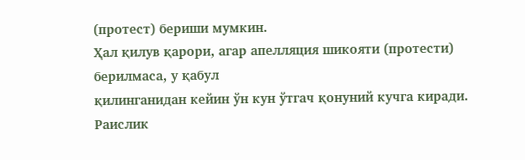(протест) бериши мумкин.
Ҳал қилув қарори, агар апелляция шикояти (протести) берилмаса, у қабул
қилинганидан кейин ўн кун ўтгач қонуний кучга киради.
Раислик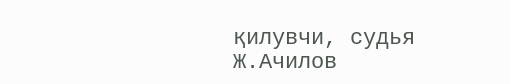қилувчи, судья
Ж.Ачилов